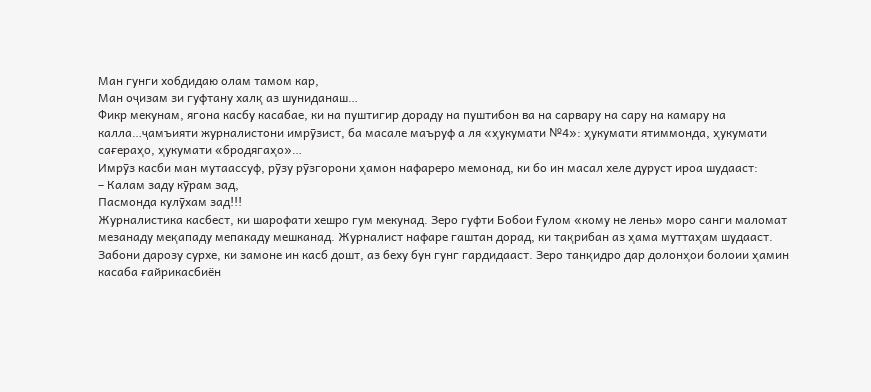Ман гунги хобдидаю олам тамом кар,
Ман оҷизам зи гуфтану халқ аз шуниданаш…
Фикр мекунам, ягона касбу касабае, ки на пуштигир дораду на пуштибон ва на сарвару на сару на камару на калла…ҷамъияти журналистони имрӯзист, ба масале маъруф а ля «ҳукумати №4»: ҳукумати ятиммонда, ҳукумати сағераҳо, ҳукумати «бродягаҳо»…
Имрӯз касби ман мутаассуф, рӯзу рӯзгорони ҳамон нафареро мемонад, ки бо ин масал хеле дуруст ироа шудааст:
– Калам заду кӯрам зад,
Пасмонда кулӯхам зад!!!
Журналистика касбест, ки шарофати хешро гум мекунад. Зеро гуфти Бобои Ғулом «кому не лень» моро санги маломат мезанаду меқападу мепакаду мешканад. Журналист нафаре гаштан дорад, ки тақрибан аз ҳама муттаҳам шудааст. Забони дарозу сурхе, ки замоне ин касб дошт, аз беху бун гунг гардидааст. Зеро танқидро дар долонҳои болоии ҳамин касаба ғайрикасбиён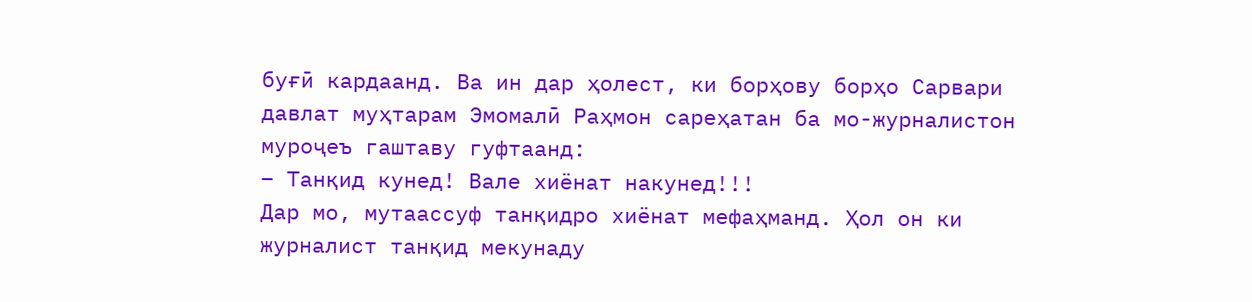буғӣ кардаанд. Ва ин дар ҳолест, ки борҳову борҳо Сарвари давлат муҳтарам Эмомалӣ Раҳмон сареҳатан ба мо-журналистон муроҷеъ гаштаву гуфтаанд:
– Танқид кунед! Вале хиёнат накунед!!!
Дар мо, мутаассуф танқидро хиёнат мефаҳманд. Ҳол он ки журналист танқид мекунаду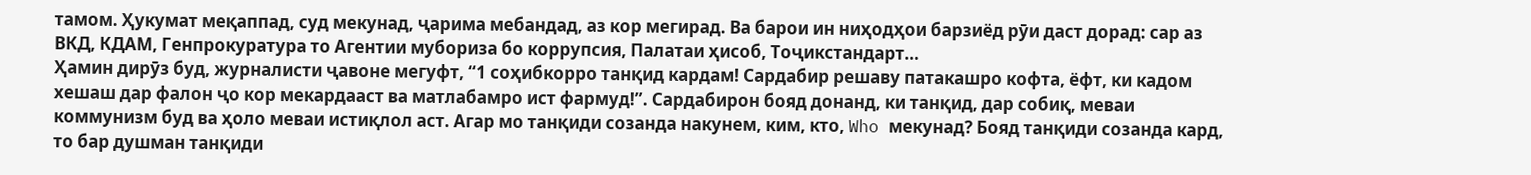тамом. Ҳукумат меқаппад, суд мекунад, ҷарима мебандад, аз кор мегирад. Ва барои ин ниҳодҳои барзиёд рӯи даст дорад: сар аз ВКД, КДАМ, Генпрокуратура то Агентии мубориза бо коррупсия, Палатаи ҳисоб, Тоҷикстандарт…
Ҳамин дирӯз буд, журналисти ҷавоне мегуфт, “1 соҳибкорро танқид кардам! Сардабир решаву патакашро кофта, ёфт, ки кадом хешаш дар фалон ҷо кор мекардааст ва матлабамро ист фармуд!”. Сардабирон бояд донанд, ки танқид, дар собиқ, меваи коммунизм буд ва ҳоло меваи истиқлол аст. Агар мо танқиди созанда накунем, ким, кто, Who мекунад? Бояд танқиди созанда кард, то бар душман танқиди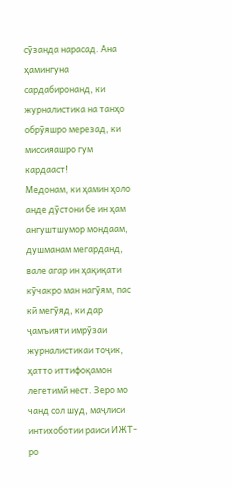сӯзанда нарасад. Ана ҳамингуна сардабиронанд, ки журналистика на танҳо обрӯяшро мерезад, ки миссияашро гум кардааст!
Медонам, ки ҳамин ҳоло анде дӯстони бе ин ҳам ангуштшумор мондаам, душманам мегарданд, вале агар ин ҳақиқати кӯчакро ман нагӯям, пас кӣ мегӯяд, ки дар ҷамъияти имрӯзаи журналистикаи тоҷик, ҳатто иттифоқамон легетимӣ нест. Зеро мо чанд сол шуд, маҷлиси интихоботии раиси ИЖТ-ро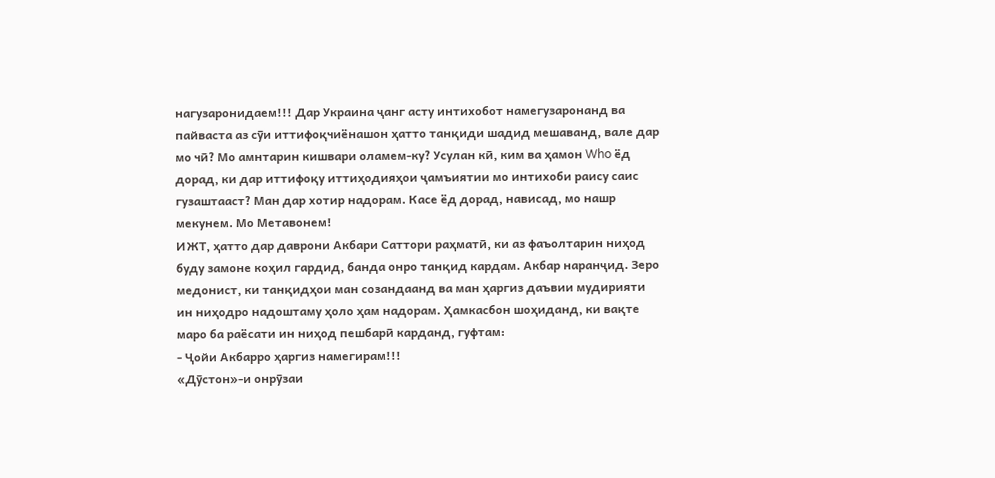нагузаронидаем!!! Дар Украина ҷанг асту интихобот намегузаронанд ва пайваста аз сӯи иттифоқчиёнашон ҳатто танқиди шадид мешаванд, вале дар мо чӣ? Мо амнтарин кишвари оламем-ку? Усулан кӣ, ким ва ҳамон Who ёд дорад, ки дар иттифоқу иттиҳодияҳои ҷамъиятии мо интихоби раису саис гузаштааст? Ман дар хотир надорам. Касе ёд дорад, нависад, мо нашр мекунем. Мо Метавонем!
ИЖТ, ҳатто дар даврони Акбари Саттори раҳматӣ, ки аз фаъолтарин ниҳод буду замоне коҳил гардид, банда онро танқид кардам. Акбар наранҷид. Зеро медонист, ки танқидҳои ман созандаанд ва ман ҳаргиз даъвии мудирияти ин ниҳодро надоштаму ҳоло ҳам надорам. Ҳамкасбон шоҳиданд, ки вақте маро ба раёсати ин ниҳод пешбарӣ карданд, гуфтам:
- Ҷойи Акбарро ҳаргиз намегирам!!!
«Дӯстон»-и онрӯзаи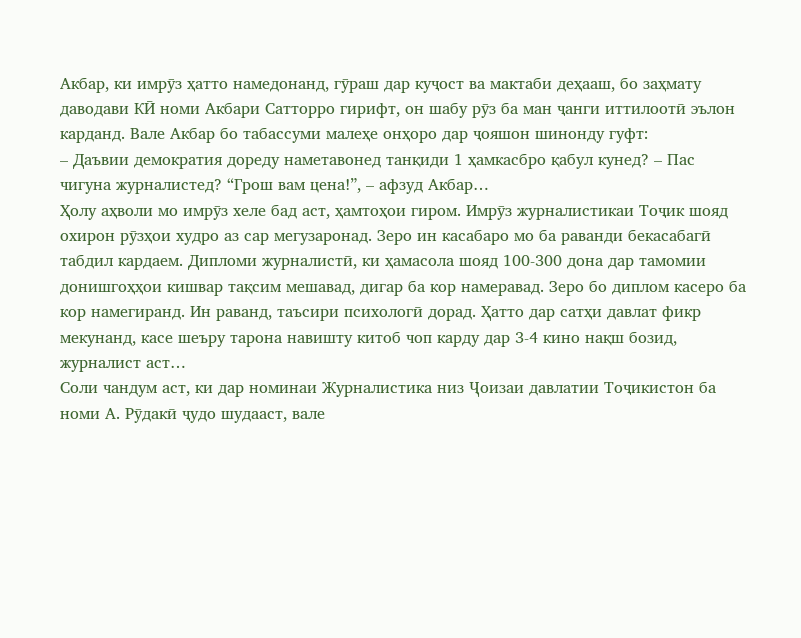Акбар, ки имрӯз ҳатто намедонанд, гӯраш дар куҷост ва мактаби деҳааш, бо заҳмату даводави КӢ номи Акбари Сатторро гирифт, он шабу рӯз ба ман ҷанги иттилоотӣ эълон карданд. Вале Акбар бо табассуми малеҳе онҳоро дар ҷояшон шинонду гуфт:
– Даъвии демократия дореду наметавонед танқиди 1 ҳамкасбро қабул кунед? – Пас чигуна журналистед? “Грош вам цена!”, – афзуд Акбар…
Ҳолу аҳволи мо имрӯз хеле бад аст, ҳамтоҳои гиром. Имрӯз журналистикаи Тоҷик шояд охирон рӯзҳои худро аз сар мегузаронад. Зеро ин касабаро мо ба раванди бекасабагӣ табдил кардаем. Дипломи журналистӣ, ки ҳамасола шояд 100-300 дона дар тамомии донишгоҳҳои кишвар тақсим мешавад, дигар ба кор намеравад. Зеро бо диплом касеро ба кор намегиранд. Ин раванд, таъсири психологӣ дорад. Ҳатто дар сатҳи давлат фикр мекунанд, касе шеъру тарона навишту китоб чоп карду дар 3-4 кино нақш бозид, журналист аст…
Соли чандум аст, ки дар номинаи Журналистика низ Ҷоизаи давлатии Тоҷикистон ба номи А. Рӯдакӣ ҷудо шудааст, вале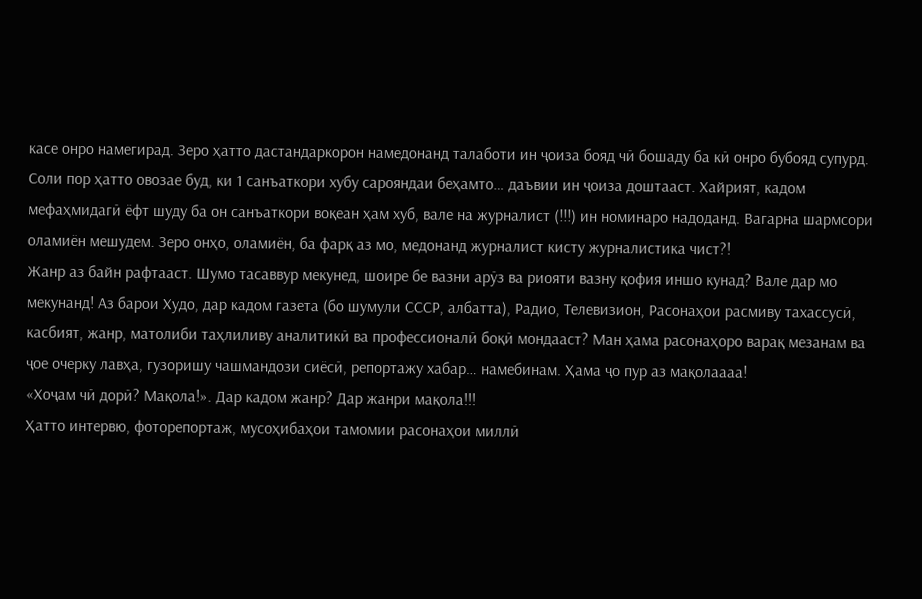касе онро намегирад. Зеро ҳатто дастандаркорон намедонанд талаботи ин ҷоиза бояд чӣ бошаду ба кӣ онро бубояд супурд. Соли пор ҳатто овозае буд, ки 1 санъаткори хубу сарояндаи беҳамто… даъвии ин ҷоиза доштааст. Хайрият, кадом мефаҳмидагӣ ёфт шуду ба он санъаткори воқеан ҳам хуб, вале на журналист (!!!) ин номинаро надоданд. Вагарна шармсори оламиён мешудем. Зеро онҳо, оламиён, ба фарқ аз мо, медонанд журналист кисту журналистика чист?!
Жанр аз байн рафтааст. Шумо тасаввур мекунед, шоире бе вазни арӯз ва риояти вазну қофия иншо кунад? Вале дар мо мекунанд! Аз барои Худо, дар кадом газета (бо шумули СССР, албатта), Радио, Телевизион, Расонаҳои расмиву тахассусӣ, касбият, жанр, матолиби таҳлиливу аналитикӣ ва профессионалӣ боқӣ мондааст? Ман ҳама расонаҳоро варақ мезанам ва ҷое очерку лавҳа, гузоришу чашмандози сиёсӣ, репортажу хабар… намебинам. Ҳама ҷо пур аз мақолаааа!
«Хоҷам чӣ дорӣ? Мақола!». Дар кадом жанр? Дар жанри мақола!!!
Ҳатто интервю, фоторепортаж, мусоҳибаҳои тамомии расонаҳои миллӣ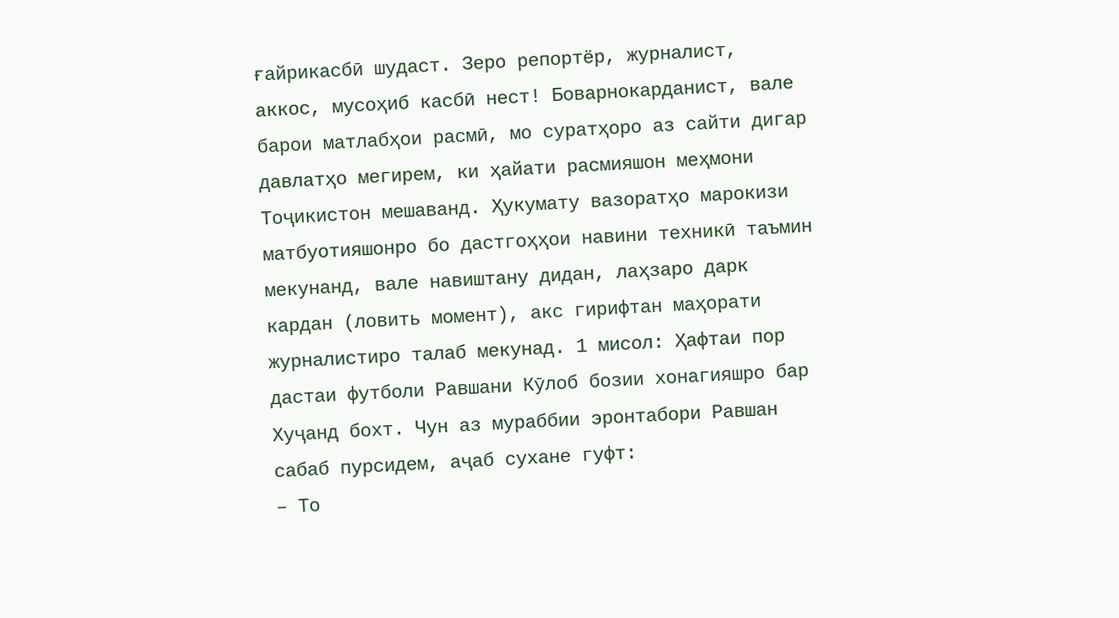ғайрикасбӣ шудаст. Зеро репортёр, журналист, аккос, мусоҳиб касбӣ нест! Боварнокарданист, вале барои матлабҳои расмӣ, мо суратҳоро аз сайти дигар давлатҳо мегирем, ки ҳайати расмияшон меҳмони Тоҷикистон мешаванд. Ҳукумату вазоратҳо марокизи матбуотияшонро бо дастгоҳҳои навини техникӣ таъмин мекунанд, вале навиштану дидан, лаҳзаро дарк кардан (ловить момент), акс гирифтан маҳорати журналистиро талаб мекунад. 1 мисол: Ҳафтаи пор дастаи футболи Равшани Кӯлоб бозии хонагияшро бар Хуҷанд бохт. Чун аз мураббии эронтабори Равшан сабаб пурсидем, аҷаб сухане гуфт:
– То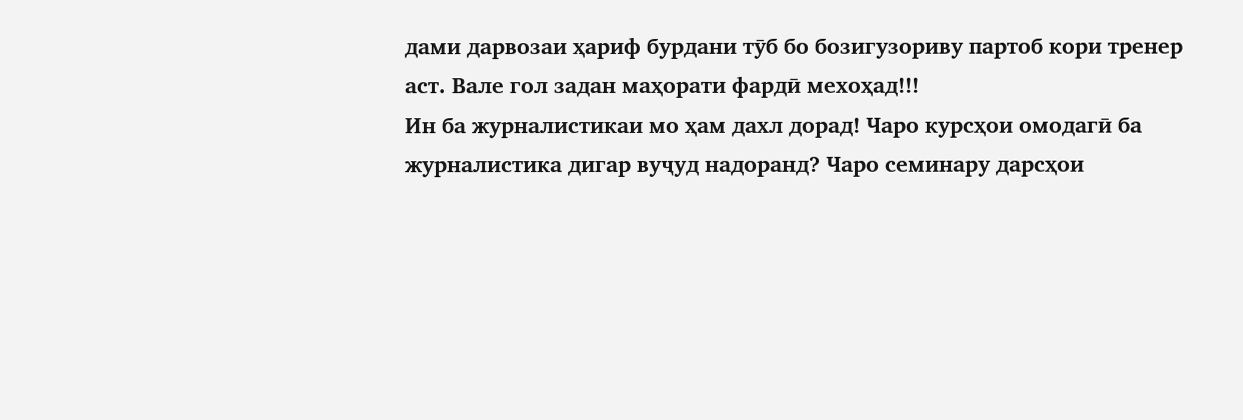дами дарвозаи ҳариф бурдани тӯб бо бозигузориву партоб кори тренер аст. Вале гол задан маҳорати фардӣ мехоҳад!!!
Ин ба журналистикаи мо ҳам дахл дорад! Чаро курсҳои омодагӣ ба журналистика дигар вуҷуд надоранд? Чаро семинару дарсҳои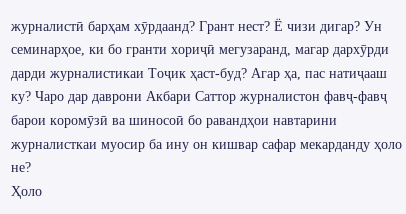журналистӣ барҳам хӯрдаанд? Грант нест? Ё чизи дигар? Ун семинарҳое, ки бо гранти хориҷӣ мегузаранд, магар дархӯрди дарди журналистикаи Тоҷик ҳаст-буд? Агар ҳа, пас натиҷааш ку? Чаро дар даврони Акбари Саттор журналистон фавҷ-фавҷ барои коромӯзӣ ва шиносоӣ бо равандҳои навтарини журналисткаи муосир ба ину он кишвар сафар мекарданду ҳоло не?
Ҳоло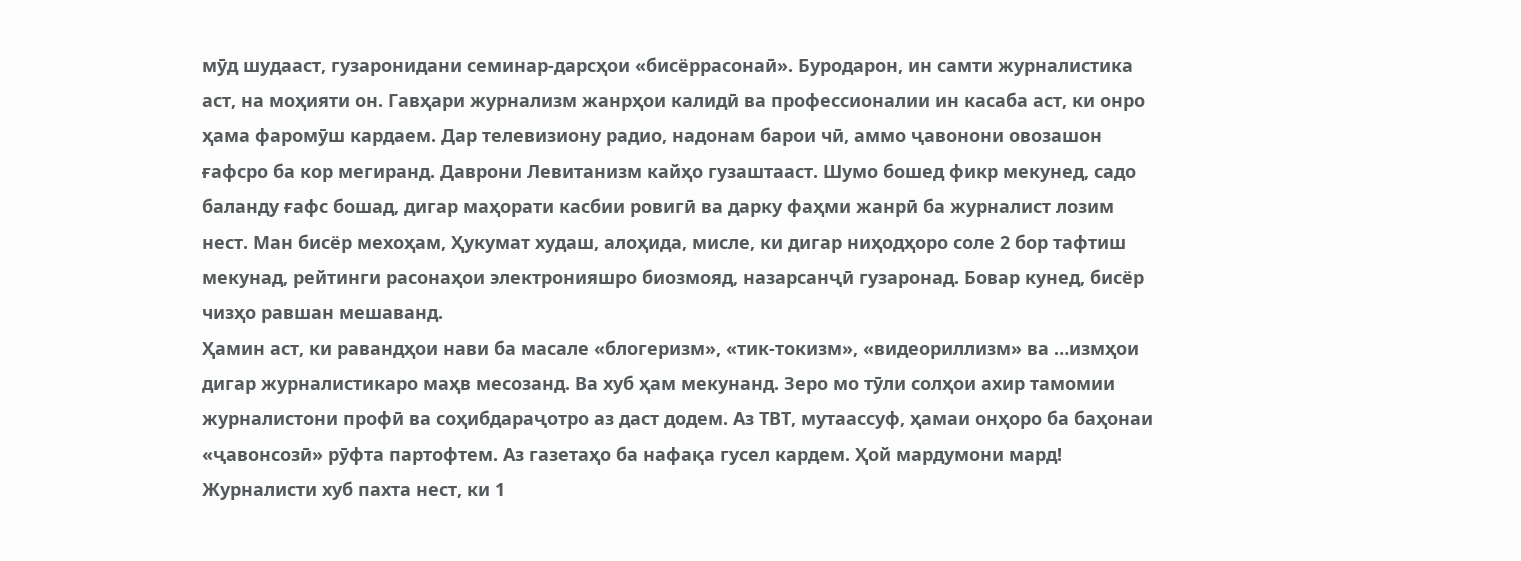мӯд шудааст, гузаронидани семинар-дарсҳои «бисёррасонаӣ». Буродарон, ин самти журналистика аст, на моҳияти он. Гавҳари журнализм жанрҳои калидӣ ва профессионалии ин касаба аст, ки онро ҳама фаромӯш кардаем. Дар телевизиону радио, надонам барои чӣ, аммо ҷавонони овозашон ғафсро ба кор мегиранд. Даврони Левитанизм кайҳо гузаштааст. Шумо бошед фикр мекунед, садо баланду ғафс бошад, дигар маҳорати касбии ровигӣ ва дарку фаҳми жанрӣ ба журналист лозим нест. Ман бисёр мехоҳам, Ҳукумат худаш, алоҳида, мисле, ки дигар ниҳодҳоро соле 2 бор тафтиш мекунад, рейтинги расонаҳои электронияшро биозмояд, назарсанҷӣ гузаронад. Бовар кунед, бисёр чизҳо равшан мешаванд.
Ҳамин аст, ки равандҳои нави ба масале «блогеризм», «тик-токизм», «видеориллизм» ва …измҳои дигар журналистикаро маҳв месозанд. Ва хуб ҳам мекунанд. Зеро мо тӯли солҳои ахир тамомии журналистони профӣ ва соҳибдараҷотро аз даст додем. Аз ТВТ, мутаассуф, ҳамаи онҳоро ба баҳонаи «ҷавонсозӣ» рӯфта партофтем. Аз газетаҳо ба нафақа гусел кардем. Ҳой мардумони мард! Журналисти хуб пахта нест, ки 1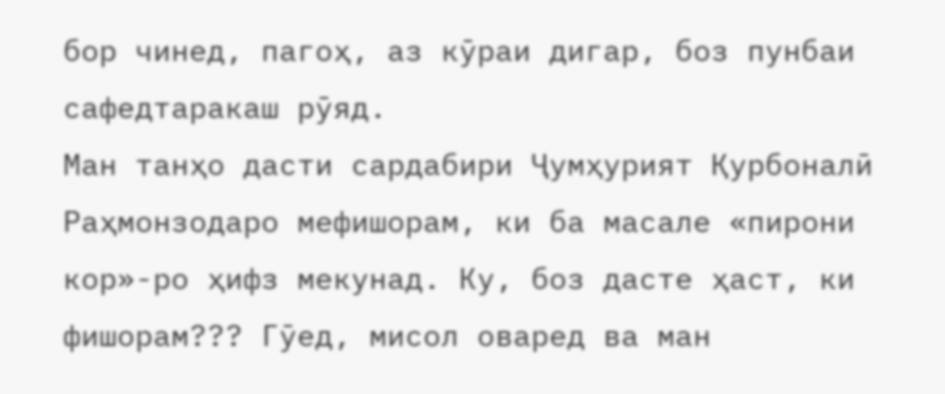бор чинед, пагоҳ, аз кӯраи дигар, боз пунбаи сафедтаракаш рӯяд.
Ман танҳо дасти сардабири Ҷумҳурият Қурбоналӣ Раҳмонзодаро мефишорам, ки ба масале «пирони кор»-ро ҳифз мекунад. Ку, боз дасте ҳаст, ки фишорам??? Гӯед, мисол оваред ва ман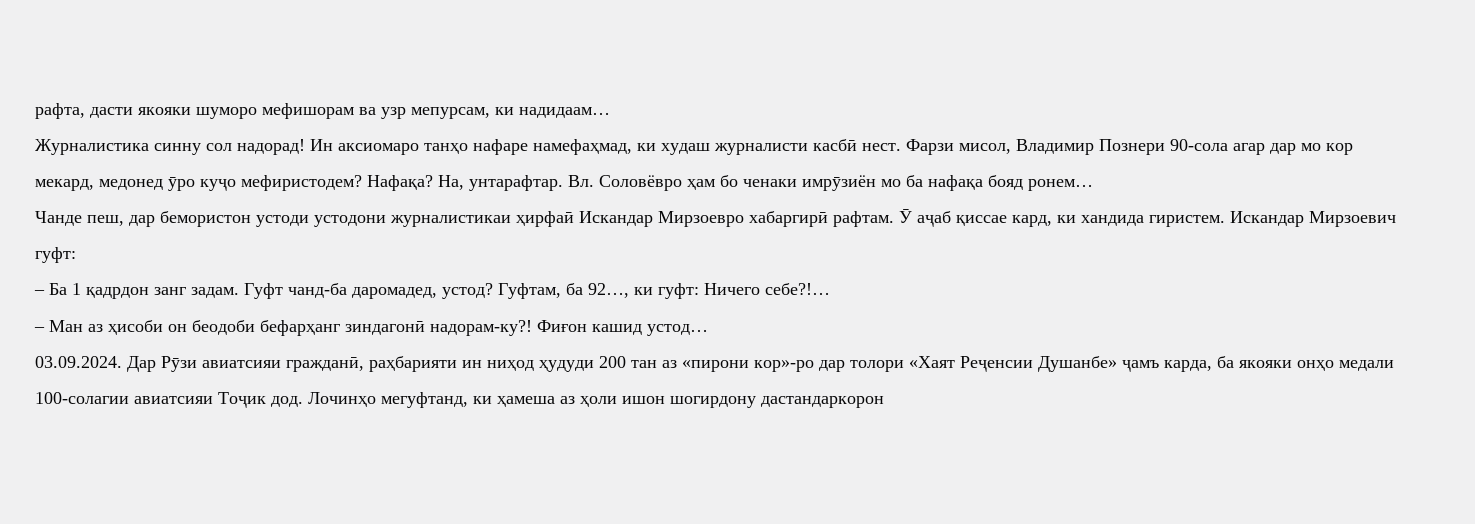рафта, дасти якояки шуморо мефишорам ва узр мепурсам, ки надидаам…
Журналистика синну сол надорад! Ин аксиомаро танҳо нафаре намефаҳмад, ки худаш журналисти касбӣ нест. Фарзи мисол, Владимир Познери 90-сола агар дар мо кор мекард, медонед ӯро куҷо мефиристодем? Нафақа? На, унтарафтар. Вл. Соловёвро ҳам бо ченаки имрӯзиён мо ба нафақа бояд ронем…
Чанде пеш, дар бемористон устоди устодони журналистикаи ҳирфаӣ Искандар Мирзоевро хабаргирӣ рафтам. Ӯ аҷаб қиссае кард, ки хандида гиристем. Искандар Мирзоевич гуфт:
– Ба 1 қадрдон занг задам. Гуфт чанд-ба даромадед, устод? Гуфтам, ба 92…, ки гуфт: Ничего себе?!…
– Ман аз ҳисоби он беодоби бефарҳанг зиндагонӣ надорам-ку?! Фиғон кашид устод…
03.09.2024. Дар Рӯзи авиатсияи гражданӣ, раҳбарияти ин ниҳод ҳудуди 200 тан аз «пирони кор»-ро дар толори «Хаят Реҷенсии Душанбе» ҷамъ карда, ба якояки онҳо медали 100-солагии авиатсияи Тоҷик дод. Лочинҳо мегуфтанд, ки ҳамеша аз ҳоли ишон шогирдону дастандаркорон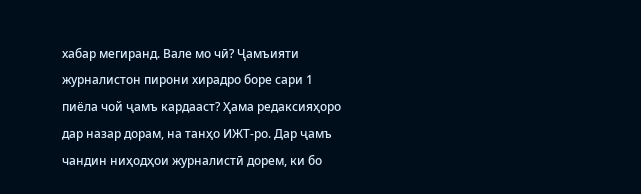хабар мегиранд. Вале мо чӣ? Ҷамъияти журналистон пирони хирадро боре сари 1 пиёла чой ҷамъ кардааст? Ҳама редаксияҳоро дар назар дорам, на танҳо ИЖТ-ро. Дар ҷамъ чандин ниҳодҳои журналистӣ дорем, ки бо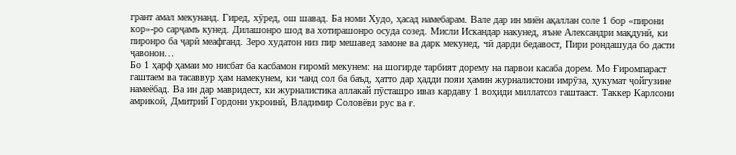грант амал мекунанд. Гиред, хӯред, ош шавад. Ба номи Худо, ҳасад намебарам. Вале дар ин миён ақаллан соле 1 бор «пирони кор»-ро сарҷамъ кунед. Дилашонро шод ва хотирашонро осуда созед. Мисли Искандар накунед, яъне Александри мақдунӣ, ки пиронро ба ҷарӣ меафганд. Зеро худатон низ пир мешавед замоне ва дарк мекунед, чӣ дарди бедавост, Пири рондашуда бо дасти ҷавонон…
Бо 1 ҳарф ҳамаи мо нисбат ба касбамон ғиромӣ мекунем: на шогирде тарбият дорему на парвои касаба дорем. Мо Ғиромпараст гаштаем ва тасаввур ҳам намекунем, ки чанд сол ба баъд, ҳатто дар ҳадди пояи ҳамин журналистони имрӯза, ҳукумат ҷойгузине намеёбад. Ва ин дар мавридест, ки журналистика аллакай пӯсташро иваз кардаву 1 воҳиди миллатсоз гаштааст. Таккер Карлсони амрикоӣ, Дмитрий Гордони укроинӣ, Владимир Соловёви рус ва ғ.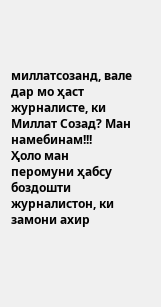миллатсозанд, вале дар мо ҳаст журналисте, ки Миллат Созад? Ман намебинам!!!
Ҳоло ман перомуни ҳабсу боздошти журналистон, ки замони ахир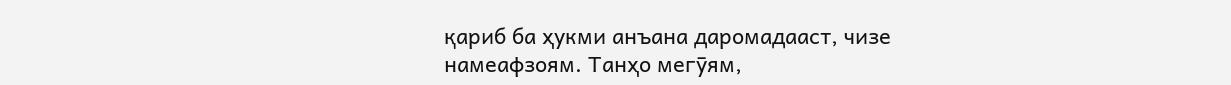қариб ба ҳукми анъана даромадааст, чизе намеафзоям. Танҳо мегӯям,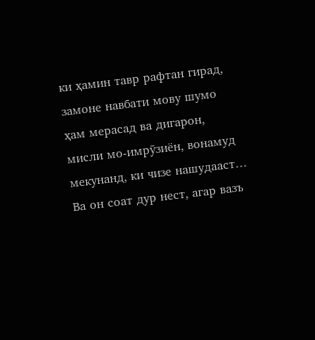ки ҳамин тавр рафтан гирад, замоне навбати мову шумо ҳам мерасад ва дигарон, мисли мо-имрӯзиён, вонамуд мекунанд, ки чизе нашудааст…
Ва он соат дур нест, агар вазъ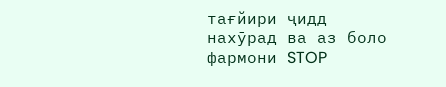тағйири ҷидд нахӯрад ва аз боло фармони STOP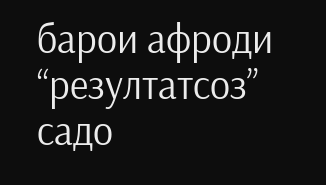барои афроди “резултатсоз” садо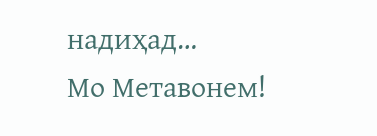надиҳад…
Мо Метавонем!